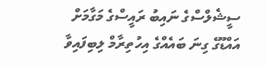ސީޝެލްސްގެ ނައިބު ރައީސްގެ މަގާމަށް އައްޑޫގެ ގިނަ ބައެއްގެ އިހުތިރާމް ލިބިފައިވާ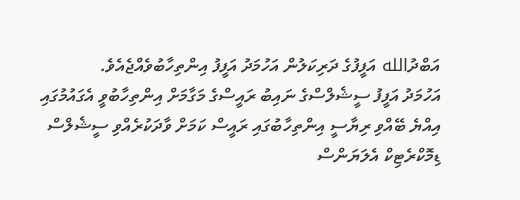އަބްދުالله އަފީފުގެ ދަރިކަލުން އަހުމަދު އަފީފު އިންތިހާބުވެއްޖެއެވެ.
އަހުމަދު އަފީފު ސީޝެލްސްގެ ނައިބު ރައީސްގެ މަގާމަށް އިންތިހާބުވީ އެގައުމުގައި އިއްޔެ ބޭއްވި ރިޔާސީ އިންތިހާބުގައި ރައީސް ކަމަށް ވާދަކުރެއްވި ސީޝެލްސް ޑިމޮކްރެޓިކް އެލަޔަންސް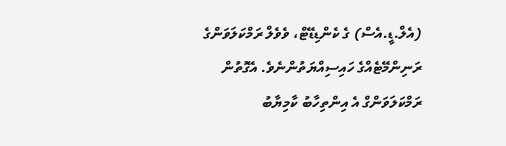(އެލް.ޑީ.އެސް) ގެ ކެންޑިޑޭޓް، ވެވެލް ރަމްކަލަވަންގެ ރަނިންމޭޓެއްގެ ހައިސިއްޔަތުންނެވެ. އެގޮތުން ރަމްކަލަވަންގް އެ އިންތިހާބު ކާމިޔާބު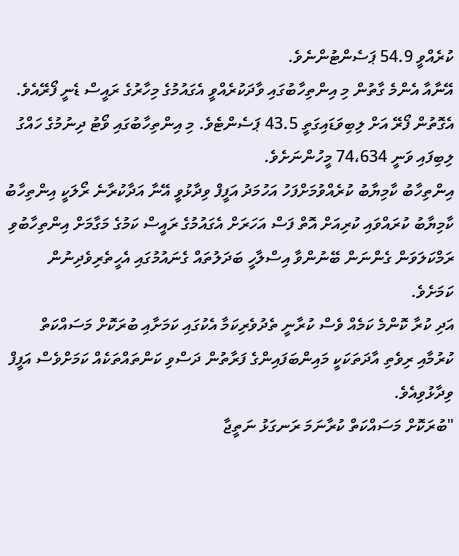ކުރެއްވީ 54.9 ޕަސެންޓުންނެވެ.
އޭނާއާ އެންމެ ގާތުން މި އިންތިހާބުގައި ވާދަކުރެއްވީ އެގައުމުގެ މިހާރުގެ ރައީސް ޑެނީ ފޯރޭއެވެ. އެގޮތުން ފޯރޭ އަށް ލިބިވަޑައިގަތީ 43.5 ޕަސެންޓެވެ. މި އިންތިހާބުގައި ވޯޓު ދިނުމުގެ ހައްގު ލިބިފައި ވަނީ 74،634 މީހުންނަށެވެ.
އިންތިހާބު ކާމިޔާބު ކުރެއްވުމަށްފަހު އަހުމަދު އަފީފް ވިދާޅުވީ އޭނާ އަދާކުރާނެ ރޯލަކީ އިންތިހާބު ކާމިޔާބު ކުރައްވައި ކުރިއަށް އޮތް ފަސް އަހަރަށް އެގައުމުގެ ރައީސް ކަމުގެ މަގާމަށް އިންތިހާބުވި ރަމްކަލަވަން ގެންނަން ބޭނުންވާ އިސްލާހީ ބަދަލުތައް ގެނައުމުގައި އެހީތެރިވެދިނުން ކަމަށެވެ.
އަދި ކުރާ ކޮންމެ ކަމެއް ވެސް ކުރާނީ ތެދުވެރިކަމާ އެކުގައި ކަމަށާއި ބުރަކޮށް މަސައްކަތް ކުރުމާއި ރިވެތި އާދަތަކަކީ މައިންބަފައިންގެ ފަރާތުން ދަސްވި ކަންތައްތަކެއް ކަމަށްވެސް އަފީފް ވިދާޅުވިއެވެ.
"ބުރަކޮށް މަސައްކަތް ކުރާނަމަ ރަނގަޅު ނަތީޖާ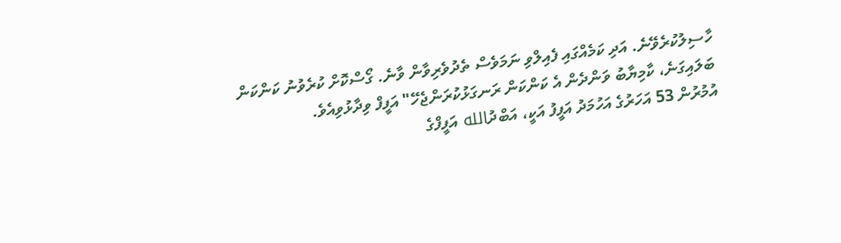ހާސިލުކުރެވޭނެ. އަދި ކަމެއްގައި ފެއިލްވި ނަމަވެސް ތެދުވެރިވާން ވާނެ. ގޯސްކޮށް ކުރެވުނު ކަންކަން ބަލައިގަނެ، ކާމިޔާބު ވަންދެން އެ ކަންކަން ރަނގަޅުކުރަންޖެހޭ" އަފީފް ވިދާޅުވިއެވެ.
އުމުރުން 53 އަހަރުގެ އަހުމަދު އަފީފު އަކީ، އަބްދުالله އަފީފްގެ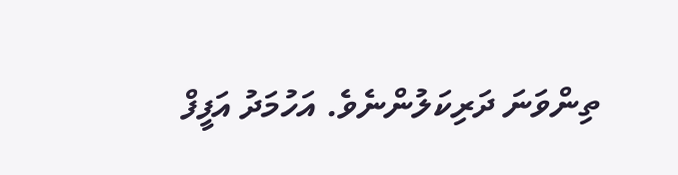ތިންވަނަ ދަރިކަލުންނެވެ. އަހުމަދު އަފީފް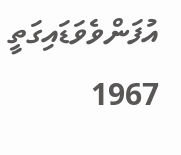އުފަންވެވަޑައިގަތީ 1967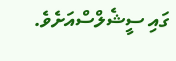ގައި ސީޝެލްސްއަށެވެ.